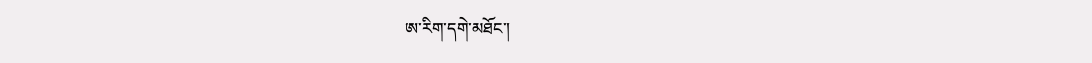ཨ་རིག་དགེ་མཐོང་།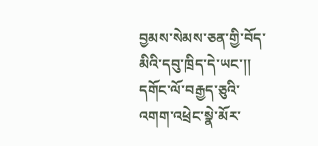བྱམས་སེམས་ཅན་གྱི་བོད་མིའི་དབུ་ཁྲིད་དེ་ཡང་།།
དགོང་ལོ་བརྒྱད་ཅུའི་འགག་འཕྲེང་སྣེ་མོར་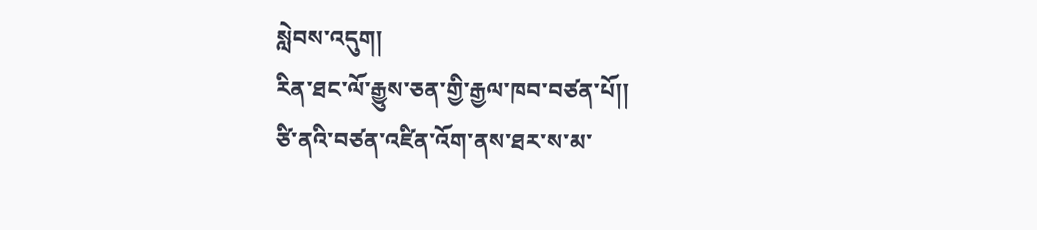སླེབས་འདུག།
རིན་ཐང་ལོ་རྒྱུས་ཅན་གྱི་རྒྱལ་ཁབ་བཙན་པོ།།
ཙི་ནའི་བཙན་འཛིན་འོག་ནས་ཐར་ས་མ་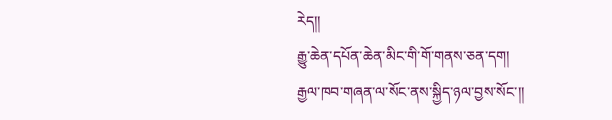རེད།།
རྒྱུ་ཆེན་དཔོན་ཆེན་མིང་གི་གོ་གནས་ཅན་དག།
རྒྱལ་ཁབ་གཞན་ལ་སོང་ནས་སྐྱིད་ཉལ་བྱས་སོང་།།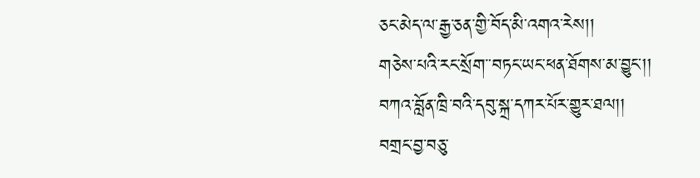ཅང་མེད་ལ་རྒྱ་ཅན་གྱི་བོད་མི་འགའ་རེས།།
གཅེས་པའི་རང་སྲོག་་བཏང་ཡང་ཕན་ཐོགས་མ་བྱུང་།།
བཀའ་བློན་ཁྲི་བའི་དབུ་སྐྲ་དཀར་པོར་གྱུར་ཐལ།།
བགྲང་བྱ་བཅུ་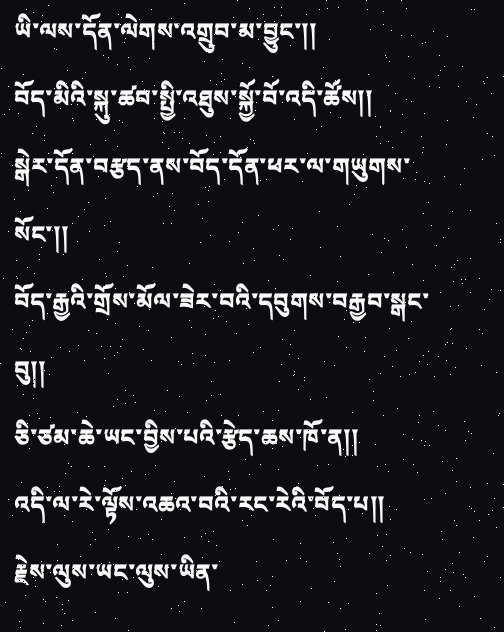ཡི་ལས་དོན་ལེགས་འགྲུབ་མ་བྱུང་།།
བོད་མིའི་སྐུ་ཚབ་སྤྱི་འཐུས་སྐྱོ་བོ་འདི་ཚོས།།
སྒེར་དོན་བརྩད་ནས་བོད་དོན་ཕར་ལ་གཡུགས་སོང་།།
བོད་རྒྱའི་གྲོས་མོལ་ཟེར་བའི་དབུགས་བརྒྱབ་སྒང་བུ།།
ཅི་ཙམ་ཆེ་ཡང་བྱིས་པའི་རྩེད་ཆས་ཁོ་ན།།
འདི་ལ་རེ་ལྟོས་འཆའ་བའི་རང་རེའི་བོད་པ།།
རྗེས་ལུས་ཡང་ལུས་ཡིན་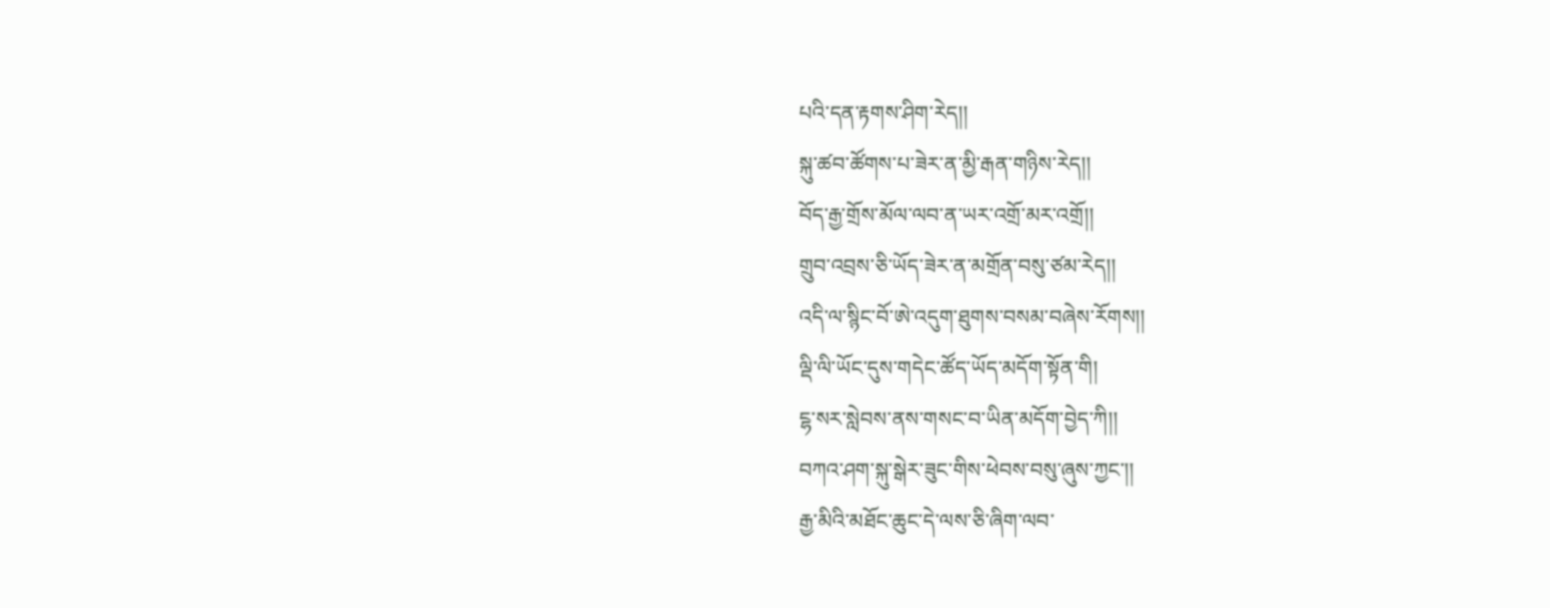པའི་དན་རྟགས་ཤིག་རེད།།
སྐུ་ཚབ་ཚོགས་པ་ཟེར་ན་མྱི་རྒན་གཉིས་རེད།།
བོད་རྒྱ་གྲོས་མོལ་ལབ་ན་ཡར་འགྲོ་མར་འགྲོ།།
གྲུབ་འབྲས་ཅི་ཡོད་ཟེར་ན་མགྲོན་བསུ་ཙམ་རེད།།
འདི་ལ་སྙིང་བོ་ཨེ་འདུག་ཐུགས་བསམ་བཞེས་རོགས།།
ལྡི་ལི་ཡོང་དུས་གདེང་ཚོད་ཡོད་མདོག་སྟོན་གི།
ངྷ་སར་སླེབས་ནས་གསང་བ་ཡིན་མདོག་བྱེད་ཀི།།
བཀའ་ཤག་སྐུ་སྒེར་ཟུང་གིས་ཕེབས་བསུ་ཞུས་ཀྱང་།།
རྒྱ་མིའི་མཐོང་ཆུང་དེ་ལས་ཅི་ཞིག་ལབ་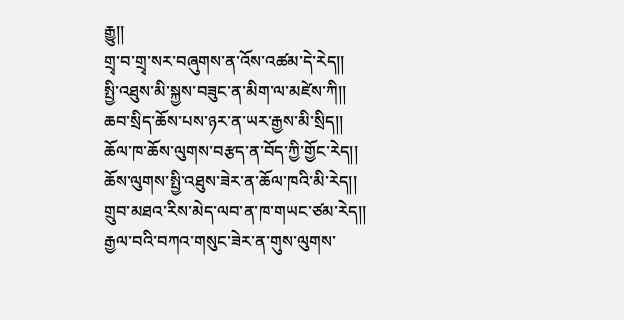རྒྱུ།།
གྲྭ་བ་གྲྭ་སར་བཞུགས་ན་འོས་འཚམ་དེ་རེད།།
སྤྱི་འཐུས་མི་སྐྱས་བཟུང་ན་མིག་ལ་མཛེས་ཀི།།
ཆབ་སྲིད་ཆོས་པས་ཉར་ན་ཡར་རྒྱས་མི་སྲིད།།
ཆོལ་ཁ་ཆོས་ལུགས་བརྩད་ན་བོད་ཀྱི་གྱོང་རེད།།
ཆོས་ལུགས་སྤྱི་འཐུས་ཟེར་ན་ཆོལ་ཁའི་མི་རེད།།
གྲུབ་མཐའ་རིས་མེད་ལབ་ན་ཁ་གཡང་ཙམ་རེད།།
རྒྱལ་བའི་བཀའ་གསུང་ཟེར་ན་གུས་ལུགས་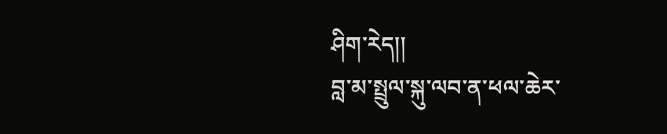ཤིག་རེད།།
བླ་མ་སྤྲུལ་སྐུ་ལབ་ན་ཕལ་ཆེར་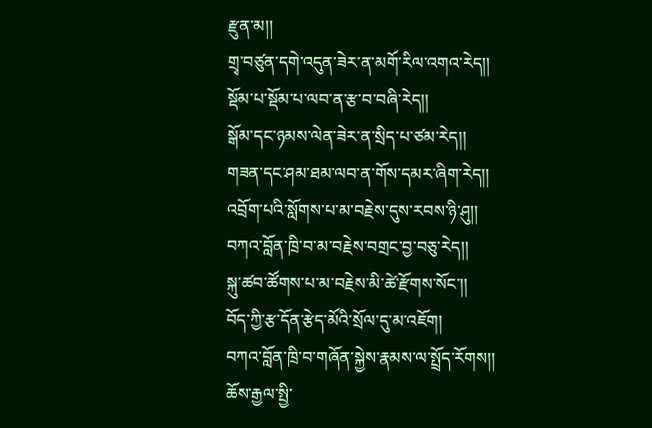རྫུན་མ།།
གྲྭ་བཙུན་དགེ་འདུན་ཟེར་ན་མགོ་རིལ་འགའ་རེད།།
སྡོམ་པ་སྡོམ་པ་ལབ་ན་རྩ་བ་བཞི་རེད།།
སྒོམ་དང་ཉམས་ལེན་ཟེར་ན་སྲིད་པ་ཙམ་རེད།།
གཟན་དང་ཤམ་ཐམ་ལབ་ན་གོས་དམར་ཞིག་རེད།།
འབྲོག་པའི་སློགས་པ་མ་བརྗེས་དུས་རབས་ཉི་ཤུ།།
བཀའ་བློན་ཁྲི་བ་མ་བརྗེས་བགྲང་བྱ་བཅུ་རེད།།
སྐུ་ཚབ་ཚོགས་པ་མ་བརྗེས་མི་ཚེ་རྫོགས་སོང་།།
བོད་ཀྱི་རྩ་དོན་རྩེད་མོའི་སྲོལ་དུ་མ་འཇོག།
བཀའ་བློན་ཁྲི་བ་གཞོན་སྐྱེས་རྣམས་ལ་སྤྲོད་རོགས།།
ཆོས་རྒྱལ་སྤྱི་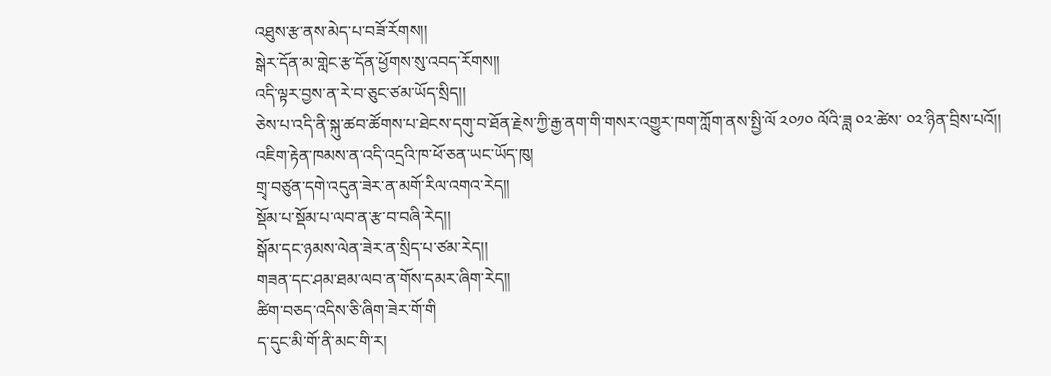འཐུས་རྩ་ནས་མེད་པ་བཟོ་རོགས།།
སྒེར་དོན་མ་གླེང་རྩ་དོན་ཕྱོགས་སུ་འབད་རོགས།།
འདི་ལྟར་བྱས་ན་རེ་བ་ཅུང་ཙམ་ཡོད་སྲིད།།
ཅེས་པ་འདི་ནི་སྐུ་ཚབ་ཚོགས་པ་ཐེངས་དགུ་བ་ཐོན་རྗེས་ཀྱི་རྒྱ་ནག་གི་གསར་འགྱུར་ཁག་ཀློག་ནས་སྤྱི་ལོ ༢༠༡༠ ལོའི་ཟླ ༠༢་ཚེས་ ༠༢་ཉིན་བྲིས་པའོ།།
འཇིག་རྟེན་ཁམས་ན་འདི་འདྲའི་ཁ་ཕོ་ཅན་ཡང་ཡོད་ཁུ།
གྲྭ་བཙུན་དགེ་འདུན་ཟེར་ན་མགོ་རིལ་འགའ་རེད།།
སྡོམ་པ་སྡོམ་པ་ལབ་ན་རྩ་བ་བཞི་རེད།།
སྒོམ་དང་ཉམས་ལེན་ཟེར་ན་སྲིད་པ་ཙམ་རེད།།
གཟན་དང་ཤམ་ཐམ་ལབ་ན་གོས་དམར་ཞིག་རེད།།
ཚིག་བཅད་འདིས་ཅི་ཞིག་ཟེར་གོ་གི
ད་དུང་མི་གོ་ནི་མང་གི་ར།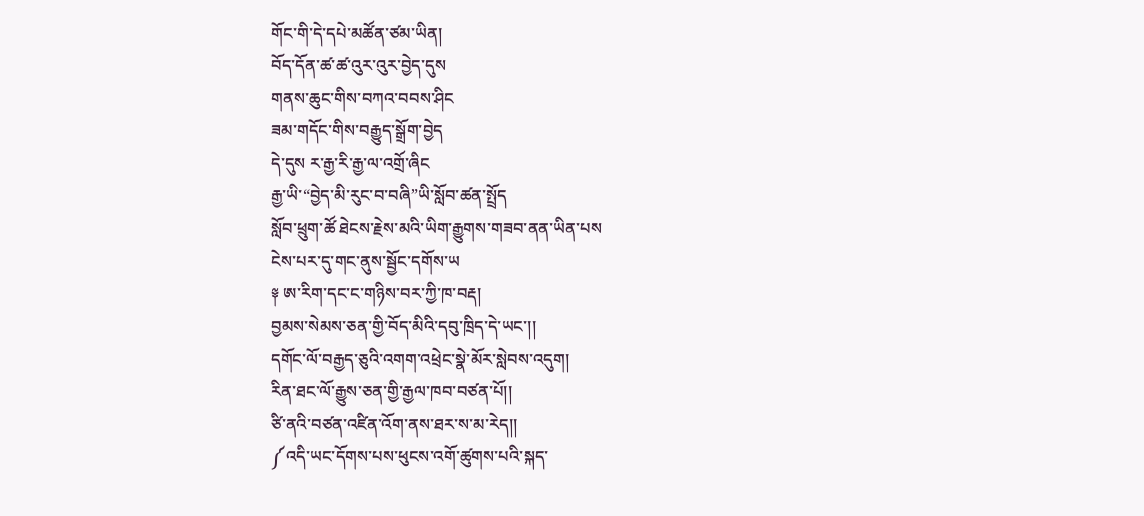གོང་གི་དེ་དཔེ་མཚོན་ཙམ་ཡིན།
བོད་དོན་ཚ་ཚ་འུར་འུར་བྱེད་དུས
གནས་ཆུང་གིས་བཀའ་བབས་ཤིང
ཟམ་གདོང་གིས་བརྒྱུད་སྒྲོག་བྱེད
དེ་དུས ར་རྒྱ་རི་རྒྱ་ལ་འགྲོ་ཞིང
རྒྱ་ཡི་“བྱེད་མི་རུང་བ་བཞི”ཡི་སློབ་ཚན་སྤྲོད
སློབ་ཕྲུག་ཚོ ཐེངས་རྗེས་མའི་ཡིག་རྒྱུགས་གཟབ་ནན་ཡིན་པས
ངེས་པར་དུ་གང་ནུས་སྦྱོང་དགོས་ཡ
༈ ཨ་རིག་དང་ང་གཉིས་བར་ཀྱི་ཁ་བརྡ།
བྱམས་སེམས་ཅན་གྱི་བོད་མིའི་དབུ་ཁྲིད་དེ་ཡང་།།
དགོང་ལོ་བརྒྱད་ཅུའི་འགག་འཕྲེང་སྣེ་མོར་སླེབས་འདུག།
རིན་ཐང་ལོ་རྒྱུས་ཅན་གྱི་རྒྱལ་ཁབ་བཙན་པོ།།
ཙི་ནའི་བཙན་འཛིན་འོག་ནས་ཐར་ས་མ་རེད།།
༼འདི་ཡང་དོགས་པས་ཕུངས་འགོ་ཚུགས་པའི་སྐད་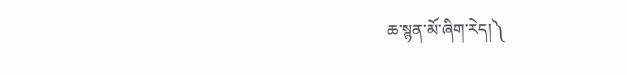ཆ་སྙན་མོ་ཞིག་རེད།༽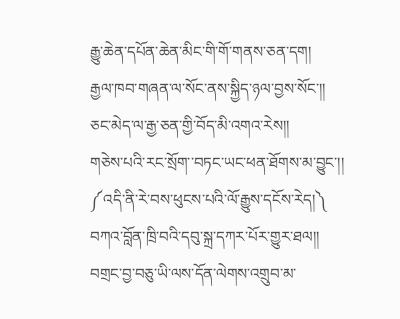རྒྱུ་ཆེན་དཔོན་ཆེན་མིང་གི་གོ་གནས་ཅན་དག།
རྒྱལ་ཁབ་གཞན་ལ་སོང་ནས་སྐྱིད་ཉལ་བྱས་སོང་།།
ཅང་མེད་ལ་རྒྱ་ཅན་གྱི་བོད་མི་འགའ་རེས།།
གཅེས་པའི་རང་སྲོག་་བཏང་ཡང་ཕན་ཐོགས་མ་བྱུང་།།
༼འདི་ནི་རེ་བས་ཕུངས་པའི་ལོ་རྒྱུས་དངོས་རེད།༽
བཀའ་བློན་ཁྲི་བའི་དབུ་སྐྲ་དཀར་པོར་གྱུར་ཐལ།།
བགྲང་བྱ་བཅུ་ཡི་ལས་དོན་ལེགས་འགྲུབ་མ་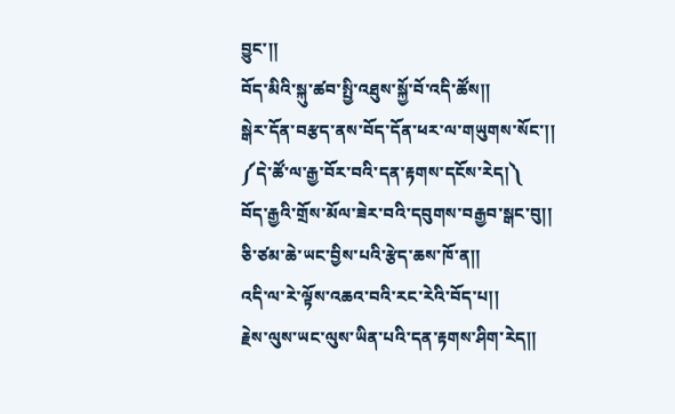བྱུང་།།
བོད་མིའི་སྐུ་ཚབ་སྤྱི་འཐུས་སྐྱོ་བོ་འདི་ཚོས།།
སྒེར་དོན་བརྩད་ནས་བོད་དོན་ཕར་ལ་གཡུགས་སོང་།།
༼དེ་ཚོ་ལ་རྒྱ་བོར་བའི་དན་རྟགས་དངོས་རེད།༽
བོད་རྒྱའི་གྲོས་མོལ་ཟེར་བའི་དབུགས་བརྒྱབ་སྒང་བུ།།
ཅི་ཙམ་ཆེ་ཡང་བྱིས་པའི་རྩེད་ཆས་ཁོ་ན།།
འདི་ལ་རེ་ལྟོས་འཆའ་བའི་རང་རེའི་བོད་པ།།
རྗེས་ལུས་ཡང་ལུས་ཡིན་པའི་དན་རྟགས་ཤིག་རེད།།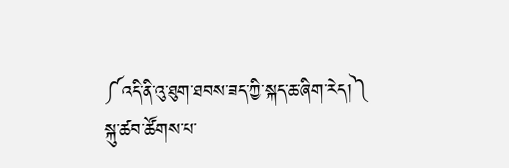༼འདི་ནི་འུ་ཐུག་ཐབས་ཟད་ཀྱི་སྐད་ཆ་ཞིག་རེད།༽
སྐུ་ཚབ་ཚོགས་པ་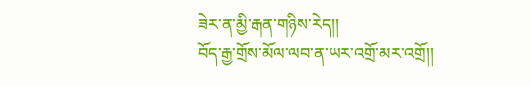ཟེར་ན་མྱི་རྒན་གཉིས་རེད།།
བོད་རྒྱ་གྲོས་མོལ་ལབ་ན་ཡར་འགྲོ་མར་འགྲོ།།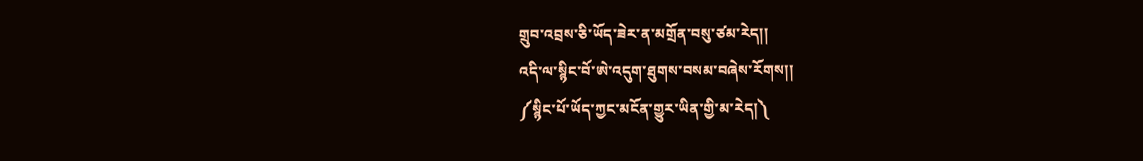གྲུབ་འབྲས་ཅི་ཡོད་ཟེར་ན་མགྲོན་བསུ་ཙམ་རེད།།
འདི་ལ་སྙིང་བོ་ཨེ་འདུག་ཐུགས་བསམ་བཞེས་རོགས།།
༼སྙིང་པོ་ཡོད་ཀྱང་མངོན་གྱུར་ཡིན་གྱི་མ་རེད།༽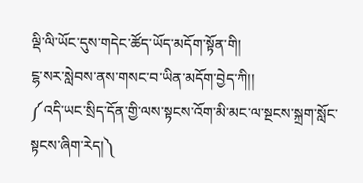ལྡི་ལི་ཡོང་དུས་གདེང་ཚོད་ཡོད་མདོག་སྟོན་གི།
ངྷ་སར་སླེབས་ནས་གསང་བ་ཡིན་མདོག་བྱེད་ཀི།།
༼འདི་ཡང་སྲིད་དོན་གྱི་ལས་སྟངས་འོག་མི་མང་ལ་སྔངས་སྐྲག་སློང་སྟངས་ཞིག་རེད།༽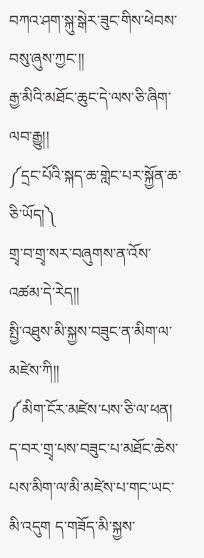བཀའ་ཤག་སྐུ་སྒེར་ཟུང་གིས་ཕེབས་བསུ་ཞུས་ཀྱང་།།
རྒྱ་མིའི་མཐོང་ཆུང་དེ་ལས་ཅི་ཞིག་ལབ་རྒྱུ།།
༼དྲང་པོའི་སྐད་ཆ་གླེང་པར་སྐྱོན་ཆ་ཅི་ཡོད།༽
གྲྭ་བ་གྲྭ་སར་བཞུགས་ན་འོས་འཚམ་དེ་རེད།།
སྤྱི་འཐུས་མི་སྐྱས་བཟུང་ན་མིག་ལ་མཛེས་ཀི།།
༼མིག་ངོར་མཛེས་པས་ཅི་ལ་ཕན། ད་བར་གྲྭ་པས་བཟུང་པ་མཐོང་ཆེས་པས་མིག་ལ་མི་མཛེས་པ་གང་ཡང་མི་འདུག ད་གཟོད་མི་སྐྱས་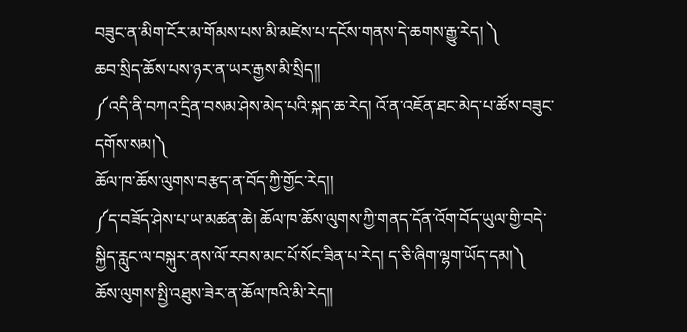བཟུང་ན་མིག་ངོར་མ་གོམས་པས་མི་མཛེས་པ་དངོས་གནས་དེ་ཆགས་རྒྱུ་རེད། ༽
ཆབ་སྲིད་ཆོས་པས་ཉར་ན་ཡར་རྒྱས་མི་སྲིད།།
༼འདི་ནི་བཀའ་དྲིན་བསམ་ཤེས་མེད་པའི་སྐད་ཆ་རེད། འོ་ན་འཇོན་ཐང་མེད་པ་ཚོས་བཟུང་དགོས་སམ།༽
ཆོལ་ཁ་ཆོས་ལུགས་བརྩད་ན་བོད་ཀྱི་གྱོང་རེད།།
༼ད་བཟོད་ཤེས་པ་ཡ་མཚན་ཆེ། ཆོལ་ཁ་ཆོས་ལུགས་ཀྱི་གནད་དོན་འོག་བོད་ཡུལ་གྱི་བདེ་སྐྱིད་རླུང་ལ་བསྐུར་ནས་ལོ་རབས་མང་པོ་སོང་ཟིན་པ་རེད། ད་ཅི་ཞིག་ལྷག་ཡོད་དམ།༽
ཆོས་ལུགས་སྤྱི་འཐུས་ཟེར་ན་ཆོལ་ཁའི་མི་རེད།།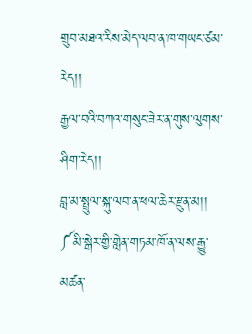གྲུབ་མཐའ་རིས་མེད་ལབ་ན་ཁ་གཡང་ཙམ་རེད།།
རྒྱལ་བའི་བཀའ་གསུང་ཟེར་ན་གུས་ལུགས་ཤིག་རེད།།
བླ་མ་སྤྲུལ་སྐུ་ལབ་ན་ཕལ་ཆེར་རྫུན་མ།།
༼མི་སྒེར་གྱི་གླེན་གཏམ་ཁོ་ན་ལས་རྒྱུ་མཚན་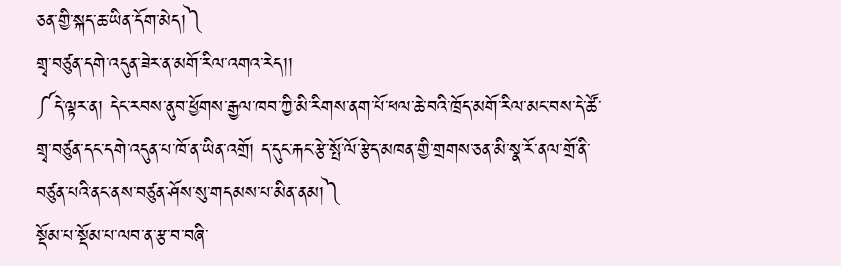ཅན་གྱི་སྐད་ཆ་ཡིན་དོག་མེད།༽
གྲྭ་བཙུན་དགེ་འདུན་ཟེར་ན་མགོ་རིལ་འགའ་རེད།།
༼དེ་ལྟར་ན། དེང་རབས་ནུབ་ཕྱོགས་རྒྱལ་ཁབ་ཀྱི་མི་རིགས་ནག་པོ་ཕལ་ཆེ་བའི་ཁྲོད་མགོ་རིལ་མང་བས་དེ་ཚོ་གྲྭ་བཙུན་དང་དགེ་འདུན་པ་ཁོ་ན་ཡིན་འགྲོ། ད་དུང་རྐང་རྩེ་སྤོ་ལོ་རྩེད་མཁན་གྱི་གྲགས་ཅན་མི་སྣ་རོ་ནལ་གྲོ་ནི་བཙུན་པའི་ནང་ནས་བཙུན་ཤོས་སུ་གདམས་པ་མིན་ནམ།༽
སྡོམ་པ་སྡོམ་པ་ལབ་ན་རྩ་བ་བཞི་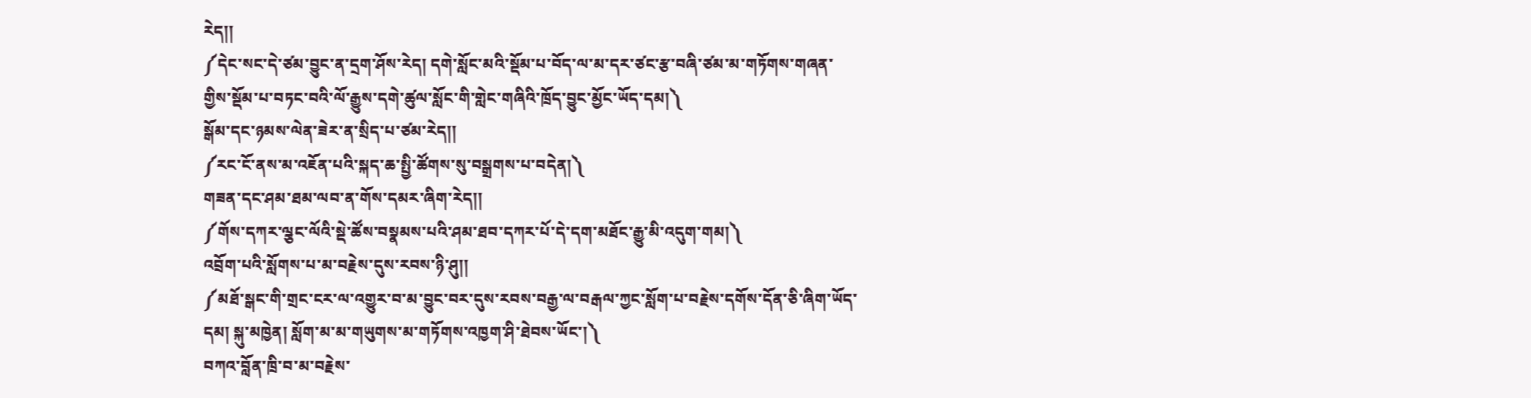རེད།།
༼དེང་སང་དེ་ཙམ་བྱུང་ན་དྲག་ཤོས་རེད། དགེ་སློང་མའི་སྡོམ་པ་བོད་ལ་མ་དར་ཙང་རྩ་བཞི་ཙམ་མ་གཏོགས་གཞན་གྱིས་སྡོམ་པ་བཏང་བའི་ལོ་རྒྱུས་དགེ་ཚུལ་སློང་གི་གླེང་གཞིའི་ཁྲོད་བྱུང་མྱོང་ཡོད་དམ།༽
སྒོམ་དང་ཉམས་ལེན་ཟེར་ན་སྲིད་པ་ཙམ་རེད།།
༼རང་ངོ་ནས་མ་འཇོན་པའི་སྐད་ཆ་སྤྱི་ཚོགས་སུ་བསྒྲགས་པ་བདེན།༽
གཟན་དང་ཤམ་ཐམ་ལབ་ན་གོས་དམར་ཞིག་རེད།།
༼གོས་དཀར་ལྕང་ལོའི་སྡེ་ཚོས་བསྣམས་པའི་ཤམ་ཐབ་དཀར་པོ་དེ་དག་མཐོང་རྒྱུ་མི་འདུག་གམ།༽
འབྲོག་པའི་སློགས་པ་མ་བརྗེས་དུས་རབས་ཉི་ཤུ།།
༼མཐོ་སྒང་གི་གྲང་ངར་ལ་འགྱུར་བ་མ་བྱུང་བར་དུས་རབས་བརྒྱ་ལ་བརྒལ་ཀྱང་སློག་པ་བརྗེས་དགོས་དོན་ཅི་ཞིག་ཡོད་དམ། སྐུ་མཁྱེན། སློག་མ་མ་གཡུགས་མ་གཏོགས་འཁྱག་ཤི་ཐེབས་ཡོང་།༽
བཀའ་བློན་ཁྲི་བ་མ་བརྗེས་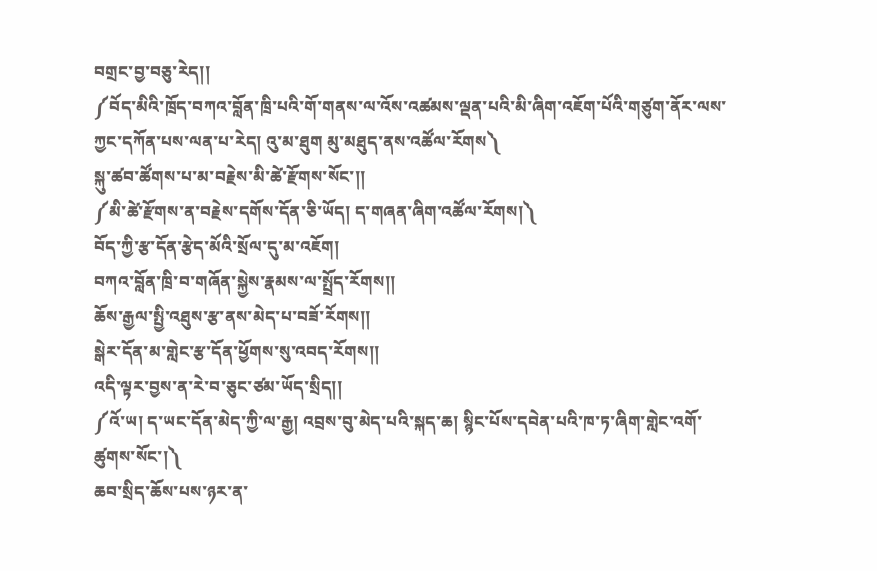བགྲང་བྱ་བཅུ་རེད།།
༼བོད་མིའི་ཁྲོད་བཀའ་བློན་ཁྲི་པའི་གོ་གནས་ལ་འོས་འཚམས་ལྡན་པའི་མི་ཞིག་འཇོག་པོའི་གཙུག་ནོར་ལས་ཀྱང་དཀོན་པས་ལན་པ་རེད། འུ་མ་ཐུག མུ་མཐུད་ནས་འཚོལ་རོགས༽
སྐུ་ཚབ་ཚོགས་པ་མ་བརྗེས་མི་ཚེ་རྫོགས་སོང་།།
༼མི་ཚེ་རྫོགས་ན་བརྗེས་དགོས་དོན་ཅི་ཡོད། ད་གཞན་ཞིག་འཚོལ་རོགས།༽
བོད་ཀྱི་རྩ་དོན་རྩེད་མོའི་སྲོལ་དུ་མ་འཇོག།
བཀའ་བློན་ཁྲི་བ་གཞོན་སྐྱེས་རྣམས་ལ་སྤྲོད་རོགས།།
ཆོས་རྒྱལ་སྤྱི་འཐུས་རྩ་ནས་མེད་པ་བཟོ་རོགས།།
སྒེར་དོན་མ་གླེང་རྩ་དོན་ཕྱོགས་སུ་འབད་རོགས།།
འདི་ལྟར་བྱས་ན་རེ་བ་ཅུང་ཙམ་ཡོད་སྲིད།།
༼འོ་ཡ། ད་ཡང་དོན་མེད་ཀྱི་ལ་རྒྱ། འབྲས་བུ་མེད་པའི་སྐད་ཆ། སྙིང་པོས་དབེན་པའི་ཁ་ཏ་ཞིག་གླེང་འགོ་ཚུགས་སོང་།༽
ཆབ་སྲིད་ཆོས་པས་ཉར་ན་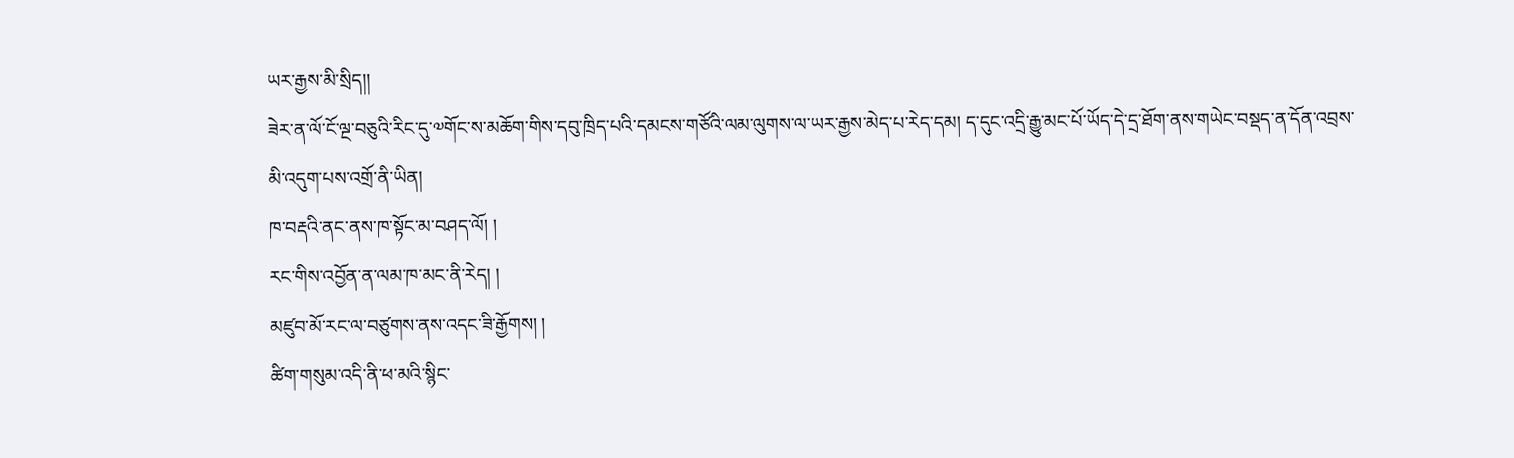ཡར་རྒྱས་མི་སྲིད།།
ཟེར་ན་ལོ་ངོ་ལྔ་བཅུའི་རིང་དུ་༧གོང་ས་མཆོག་གིས་དབུ་ཁྲིད་པའི་དམངས་གཙོའི་ལམ་ལུགས་ལ་ཡར་རྒྱས་མེད་པ་རེད་དམ། ད་དུང་འདྲི་རྒྱུ་མང་པོ་ཡོད་དེ་དྲ་ཐོག་ནས་གཡེང་བསྡད་ན་དོན་འབྲས་མི་འདུག་པས་འགྲོ་ནི་ཡིན།
ཁ་བརྡའི་ནང་ནས་ཁ་སྟོང་མ་བཤད་ལོ། །
རང་གིས་འབྱོན་ན་ལམ་ཁ་མང་ནི་རེད། །
མཛུབ་མོ་རང་ལ་བཙུགས་ནས་འདང་ཟི་རྒྱོགས། །
ཚིག་གསུམ་འདི་ནི་ཕ་མའི་སྙིང་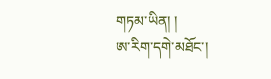གཏམ་ཡིན། །
ཨ་རིག་དགེ་མཐོང་།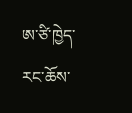ཨ་ཙི་ཁྱེད་རང་ཆོས་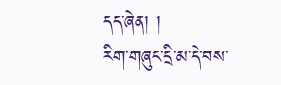དད་ཞེན། །
རིག་གཞུང་དྲི་མ་དེ་བས་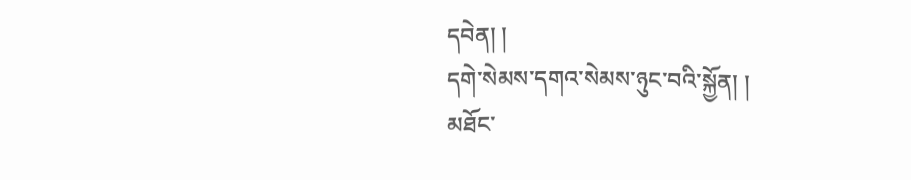དབེན། །
དགེ་སེམས་དགའ་སེམས་ཉུང་བའི་སྐྱོན། །
མཐོང་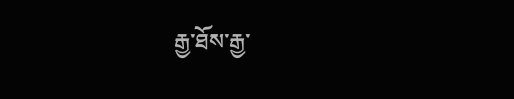རྒྱ་ཐོས་རྒྱ་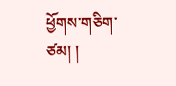ཕྱོགས་གཅིག་ཙམ། །